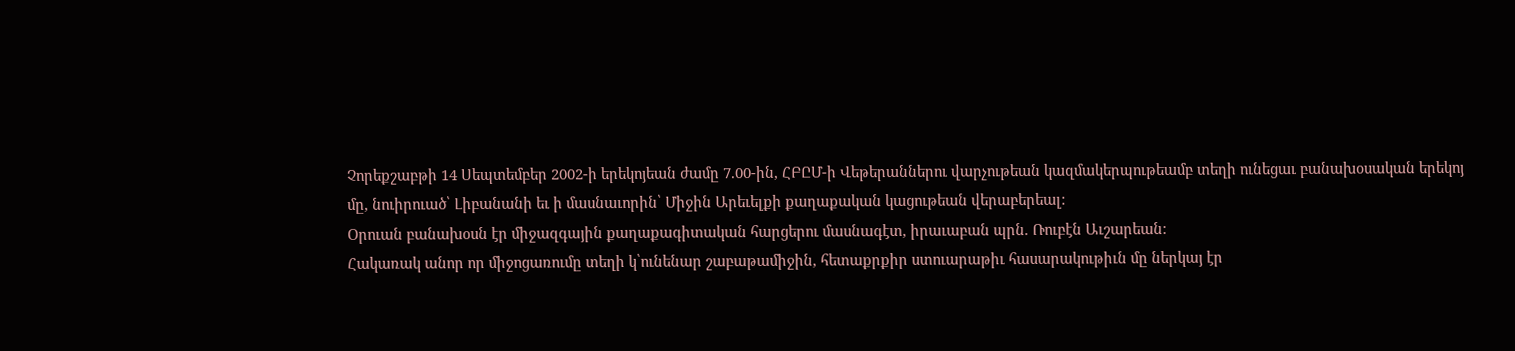Չորեքշաբթի 14 Սեպտեմբեր 2002-ի երեկոյեան ժամը 7.00-ին, ՀԲԸՄ-ի Վեթերաններու վարչութեան կազմակերպութեամբ տեղի ունեցաւ բանախօսական երեկոյ մը, նուիրուած՝ Լիբանանի եւ ի մասնաւորին՝ Միջին Արեւելքի քաղաքական կացութեան վերաբերեալ:
Օրուան բանախօսն էր միջազգային քաղաքագիտական հարցերու մասնագէտ, իրաւաբան պրն. Ռուբէն Աւշարեան:
Հակառակ անոր որ միջոցառումը տեղի կ՝ունենար շաբաթամիջին, հետաքրքիր ստուարաթիւ հասարակութիւն մը ներկայ էր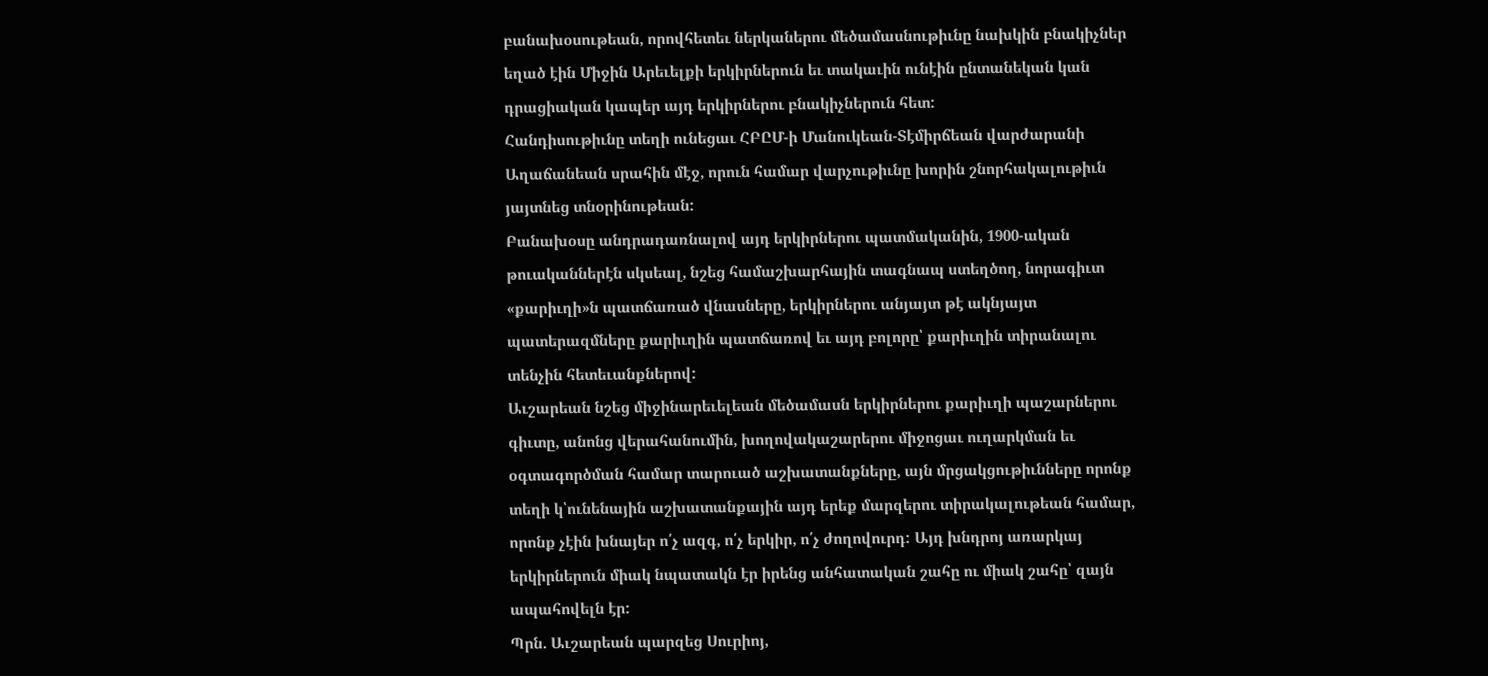բանախօսութեան, որովհետեւ ներկաներու մեծամասնութիւնը նախկին բնակիչներ եղած էին Միջին Արեւելքի երկիրներուն եւ տակաւին ունէին ընտանեկան կան դրացիական կապեր այդ երկիրներու բնակիչներուն հետ:
Հանդիսութիւնը տեղի ունեցաւ ՀԲԸՄ-ի Մանուկեան-Տէմիրճեան վարժարանի Աղաճանեան սրահին մէջ, որուն համար վարչութիւնը խորին շնորհակալութիւն յայտնեց տնօրինութեան:
Բանախօսը անդրադառնալով այդ երկիրներու պատմականին, 1900-ական թուականներէն սկսեալ, նշեց համաշխարհային տագնապ ստեղծող, նորագիւտ «քարիւղի»ն պատճառած վնասները, երկիրներու անյայտ թէ ակնյայտ պատերազմները քարիւղին պատճառով եւ այդ բոլորը՝ քարիւղին տիրանալու տենչին հետեւանքներով:
Աւշարեան նշեց միջինարեւելեան մեծամասն երկիրներու քարիւղի պաշարներու գիւտը, անոնց վերահանումին, խողովակաշարերու միջոցաւ ուղարկման եւ օգտագործման համար տարուած աշխատանքները, այն մրցակցութիւնները որոնք տեղի կ՝ունենային աշխատանքային այդ երեք մարզերու տիրակալութեան համար, որոնք չէին խնայեր ո՛չ ազգ, ո՛չ երկիր, ո՛չ ժողովուրդ: Այդ խնդրոյ առարկայ երկիրներուն միակ նպատակն էր իրենց անհատական շահը ու միակ շահը՝ զայն ապահովելն էր:
Պրն. Աւշարեան պարզեց Սուրիոյ,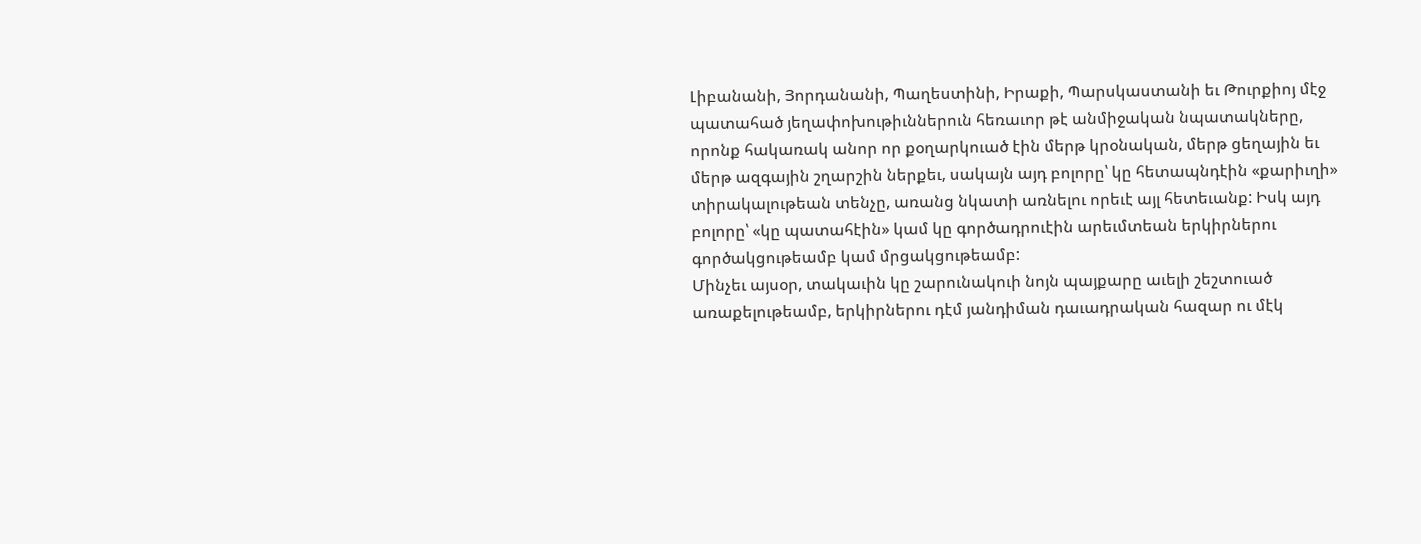Լիբանանի, Յորդանանի, Պաղեստինի, Իրաքի, Պարսկաստանի եւ Թուրքիոյ մէջ պատահած յեղափոխութիւններուն հեռաւոր թէ անմիջական նպատակները, որոնք հակառակ անոր որ քօղարկուած էին մերթ կրօնական, մերթ ցեղային եւ մերթ ազգային շղարշին ներքեւ, սակայն այդ բոլորը՝ կը հետապնդէին «քարիւղի» տիրակալութեան տենչը, առանց նկատի առնելու որեւէ այլ հետեւանք: Իսկ այդ բոլորը՝ «կը պատահէին» կամ կը գործադրուէին արեւմտեան երկիրներու գործակցութեամբ կամ մրցակցութեամբ:
Մինչեւ այսօր, տակաւին կը շարունակուի նոյն պայքարը աւելի շեշտուած առաքելութեամբ, երկիրներու դէմ յանդիման դաւադրական հազար ու մէկ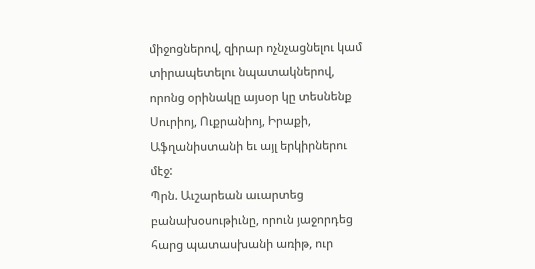միջոցներով, զիրար ոչնչացնելու կամ տիրապետելու նպատակներով, որոնց օրինակը այսօր կը տեսնենք Սուրիոյ, Ուքրանիոյ, Իրաքի, Աֆղանիստանի եւ այլ երկիրներու մէջ:
Պրն. Աւշարեան աւարտեց բանախօսութիւնը, որուն յաջորդեց հարց պատասխանի առիթ, ուր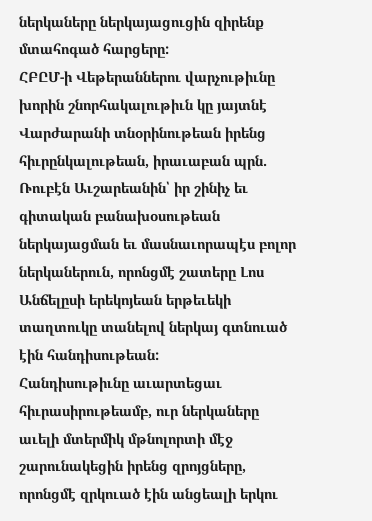ներկաները ներկայացուցին զիրենք մտահոգած հարցերը:
ՀԲԸՄ-ի Վեթերաններու վարչութիւնը խորին շնորհակալութիւն կը յայտնէ Վարժարանի տնօրինութեան իրենց հիւրընկալութեան, իրաւաբան պրն. Ռուբէն Աւշարեանին՝ իր շինիչ եւ գիտական բանախօսութեան ներկայացման եւ մասնաւորապէս բոլոր ներկաներուն, որոնցմէ շատերը Լոս Անճելըսի երեկոյեան երթեւեկի տաղտուկը տանելով ներկայ գտնուած էին հանդիսութեան:
Հանդիսութիւնը աւարտեցաւ հիւրասիրութեամբ, ուր ներկաները աւելի մտերմիկ մթնոլորտի մէջ շարունակեցին իրենց զրոյցները, որոնցմէ զրկուած էին անցեալի երկու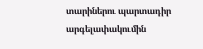տարիներու պարտադիր արգելափակումին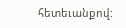հետեւանքով: